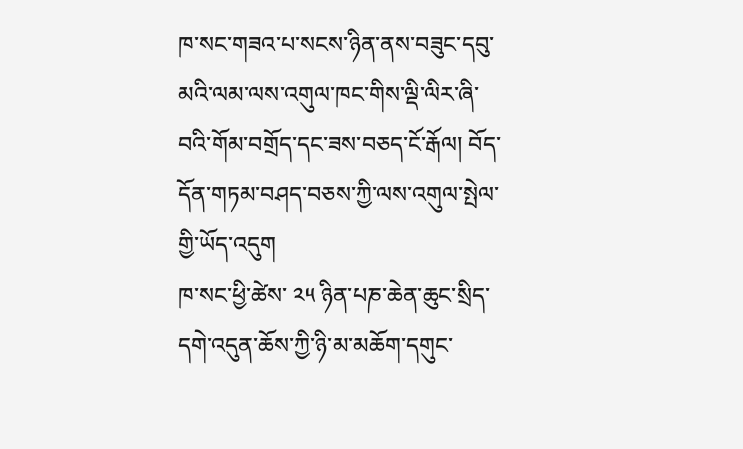ཁ་སང་གཟའ་པ་སངས་ཉིན་ནས་བཟུང་དབུ་མའི་ལམ་ལས་འགུལ་ཁང་གིས་ལྡི་ལིར་ཞི་བའི་གོམ་བགྲོད་དང་ཟས་བཅད་ངོ་རྒོལ། བོད་དོན་གཏམ་བཤད་བཅས་ཀྱི་ལས་འགུལ་སྤེལ་གྱི་ཡོད་འདུག
ཁ་སང་ཕྱི་ཚེས་ ༢༥ ཉིན་པཎ་ཆེན་ཆུང་སྲིད་དགེ་འདུན་ཆོས་ཀྱི་ཉི་མ་མཆོག་དགུང་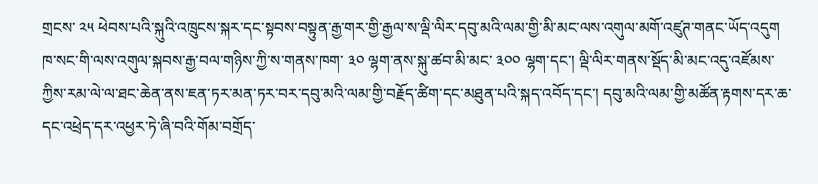གྲངས་ ༢༥ ཕེབས་པའི་སྐུའི་འཁྲུངས་སྐར་དང་སྟབས་བསྟུན་རྒྱ་གར་གྱི་རྒྱལ་ས་ལྡི་ལིར་དབུ་མའི་ལམ་གྱི་མི་མང་ལས་འགུལ་མགོ་འཛུཊ་གནང་ཡོད་འདུག ཁ་སང་གི་ལས་འགུལ་སྐབས་རྒྱ་བལ་གཉིས་ཀྱི་ས་གནས་ཁག་ ༣༠ ལྷག་ནས་སྐུ་ཚབ་མི་མང་ ༣༠༠ ལྷག་དང་། ལྡི་ལིར་གནས་སྡོད་མི་མང་འདུ་འཛོམས་ཀྱིས་རམ་ལེ་ལ་ཐང་ཆེན་ནས་ཇན་ཏར་མན་ཏར་བར་དབུ་མའི་ལམ་གྱི་བརྗོད་ཚིག་དང་མཐུན་པའི་སྐད་འབོད་དང་། དབུ་མའི་ལམ་གྱི་མཚོན་རྟགས་དར་ཆ་དང་འཕྲེད་དར་འཕྱར་ཏེ་ཞི་བའི་གོམ་བགྲོད་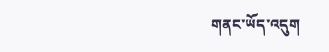གནང་ཡོད་འདུག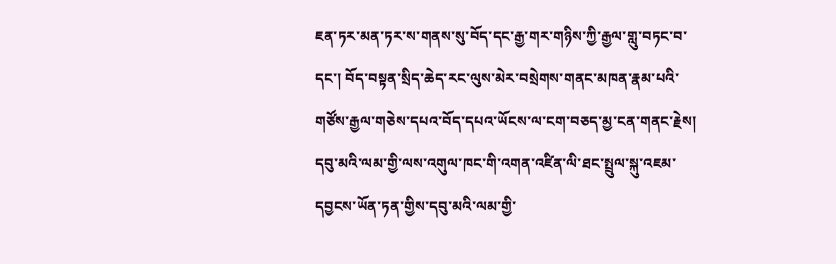ཇན་ཏར་མན་ཏར་ས་གནས་སུ་བོད་དང་རྒྱ་གར་གཉིས་ཀྱི་རྒྱལ་གླུ་བཏང་བ་དང་། བོད་བསྟན་སྲིད་ཆེད་རང་ལུས་མེར་བསྲེགས་གནང་མཁན་རྣམ་པའི་གཙོས་རྒྱལ་གཅེས་དཔའ་བོད་དཔའ་ཡོངས་ལ་ངག་བཅད་མྱ་ངན་གནང་རྗེས། དབུ་མའི་ལམ་གྱི་ལས་འགུལ་ཁང་གི་འགན་འཛིན་ལི་ཐང་སྤྲུལ་སྐུ་འཇམ་དབྱངས་ཡོན་ཏན་གྱིས་དབུ་མའི་ལམ་གྱི་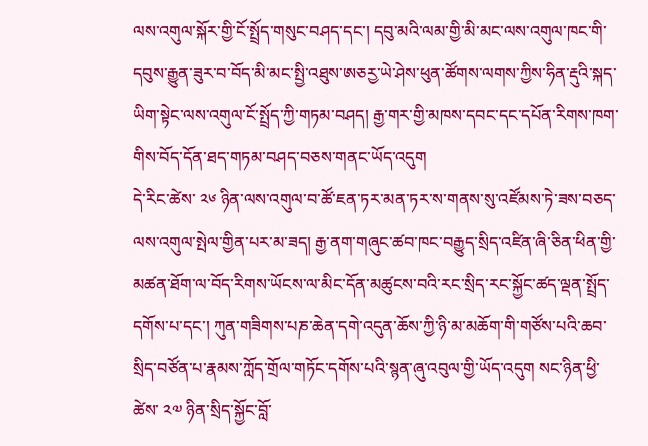ལས་འགུལ་སྐོར་གྱི་ངོ་སྤྲོད་གསུང་བཤད་དང་། དབུ་མའི་ལམ་གྱི་མི་མང་ལས་འགུལ་ཁང་གི་དབུས་རྒྱུན་ཟུར་བ་བོད་མི་མང་སྤྱི་འཐུས་ཨཅརྱ་ཡེ་ཤེས་ཕུན་ཚོགས་ལགས་ཀྱིས་ཧིན་རྡུའི་སྐད་ཡིག་སྟེང་ལས་འགུལ་ངོ་སྤྲོད་ཀྱི་གཏམ་བཤད། རྒྱ་གར་གྱི་མཁས་དབང་དང་དཔོན་རིགས་ཁག་གིས་བོད་དོན་ཐད་གཏམ་བཤད་བཅས་གནང་ཡོད་འདུག
དེ་རིང་ཚེས་ ༢༦ ཉིན་ལས་འགུལ་བ་ཚོ་ཇན་ཏར་མན་ཏར་ས་གནས་སུ་འཛོམས་ཏེ་ཟས་བཅད་ལས་འགུལ་སྤེལ་གྱིན་པར་མ་ཟད། རྒྱ་ནག་གཞུང་ཚབ་ཁང་བརྒྱུད་སྲིད་འཛིན་ཞི་ཅིན་ཕིན་གྱི་མཚན་ཐོག་ལ་བོད་རིགས་ཡོངས་ལ་མིང་དོན་མཚུངས་བའི་རང་སྲིད་རང་སྐྱོང་ཚད་ལྡན་སྤྲོད་དགོས་པ་དང་། ཀུན་གཟིགས་པཎ་ཆེན་དགེ་འདུན་ཆོས་ཀྱི་ཉི་མ་མཆོག་གི་གཙོས་པའི་ཆབ་སྲིད་བཙོན་པ་རྣམས་ཀློད་གྲོལ་གཏོང་དགོས་པའི་སྙན་ཞུ་འབུལ་གྱི་ཡོད་འདུག སང་ཉིན་ཕྱི་ཚེས་ ༢༧ ཉིན་སྲིད་སྐྱོང་བློ་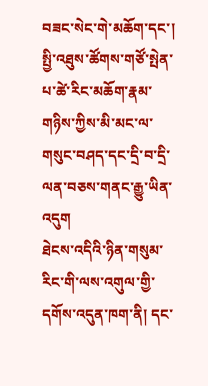བཟང་སེང་གེ་མཆོག་དང་། སྤྱི་འཐུས་ཚོགས་གཙོ་སྤེན་པ་ཚེ་རིང་མཆོག་རྣམ་གཉིས་ཀྱིས་མི་མང་ལ་གསུང་བཤད་དང་དྲི་བ་དྲི་ལན་བཅས་གནང་རྒྱུ་ཡིན་འདུག
ཐེངས་འདིའི་ཉིན་གསུམ་རིང་གི་ལས་འགུལ་གྱི་དགོས་འདུན་ཁག་ནི། དང་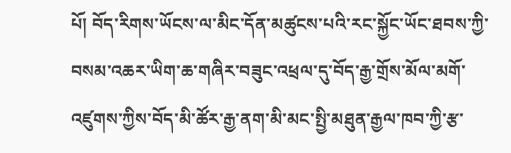པོ། བོད་རིགས་ཡོངས་ལ་མིང་དོན་མཚུངས་པའི་རང་སྐྱོང་ཡོང་ཐབས་ཀྱི་བསམ་འཆར་ཡིག་ཆ་གཞིར་བཟུང་འཕྲལ་དུ་བོད་རྒྱ་གྲོས་མོལ་མགོ་འཛུགས་ཀྱིས་བོད་མི་ཚོར་རྒྱ་ནག་མི་མང་སྤྱི་མཐུན་རྒྱལ་ཁབ་ཀྱི་རྩ་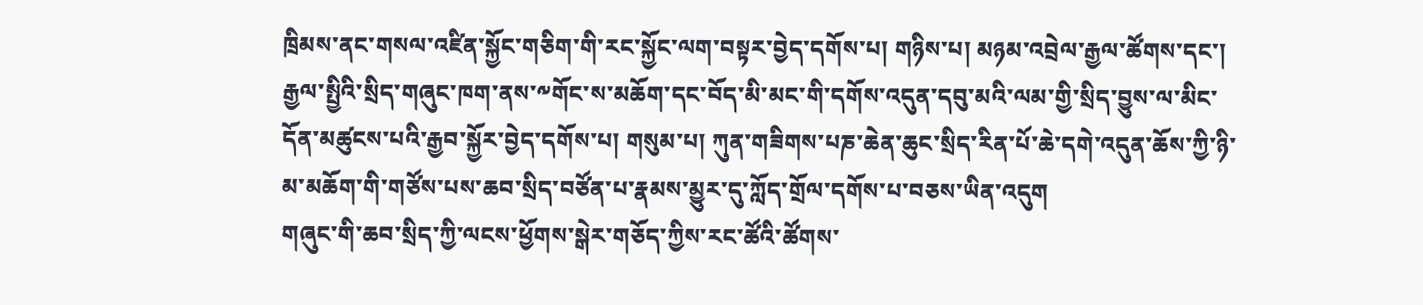ཁྲིམས་ནང་གསལ་འཛིན་སྐྱོང་གཅིག་གི་རང་སྐྱོང་ལག་བསྟར་བྱེད་དགོས་པ། གཉིས་པ། མཉམ་འབྲེལ་རྒྱལ་ཚོགས་དང་། རྒྱལ་སྤྱིའི་སྲིད་གཞུང་ཁག་ནས་༸གོང་ས་མཆོག་དང་བོད་མི་མང་གི་དགོས་འདུན་དབུ་མའི་ལམ་གྱི་སྲིད་བྱུས་ལ་མིང་དོན་མཚུངས་པའི་རྒྱབ་སྐྱོར་བྱེད་དགོས་པ། གསུམ་པ། ཀུན་གཟིགས་པཎ་ཆེན་ཆུང་སྲིད་རིན་པོ་ཆེ་དགེ་འདུན་ཆོས་ཀྱི་ཉི་མ་མཆོག་གི་གཙོས་པས་ཆབ་སྲིད་བཙོན་པ་རྣམས་མྱུར་དུ་ཀློད་གྲོལ་དགོས་པ་བཅས་ཡིན་འདུག
གཞུང་གི་ཆབ་སྲིད་ཀྱི་ལངས་ཕྱོགས་སྒེར་གཅོད་ཀྱིས་རང་ཚོའི་ཚོགས་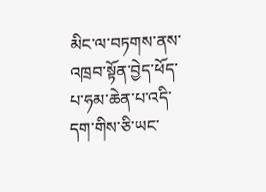མིང་ལ་བཏགས་ནས་འཁྲབ་སྟོན་བྱེད་ཕོད་པ་ཧམ་ཆེན་པ་འདི་དག་གིས་ཅི་ཡང་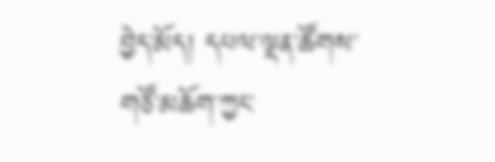བྱེད་མོད། དཔལ་ལྡན་ཚོགས་གཙོ་མཆོག་ཀྱང་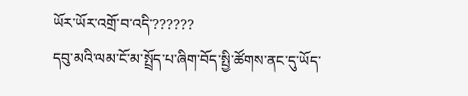ཡོར་ཡོར་འགྲོ་བ་འདི་??????
དབུ་མའི་ལམ་ངོ་མ་སྤྲོད་པ་ཞིག་བོད་སྤྱི་ཚོགས་ནང་དུ་ཡོད་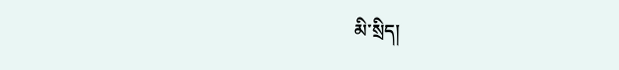མི་སྲིད།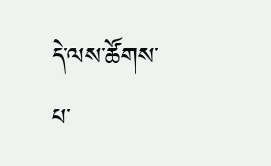དེ་ལས་ཚོགས་པ་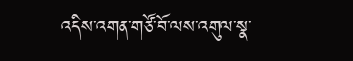འདིས་འགན་གཙོ་བོ་ལས་འགུལ་སྣ་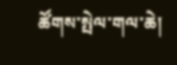ཚོགས་སྤེལ་གལ་ཆེ།